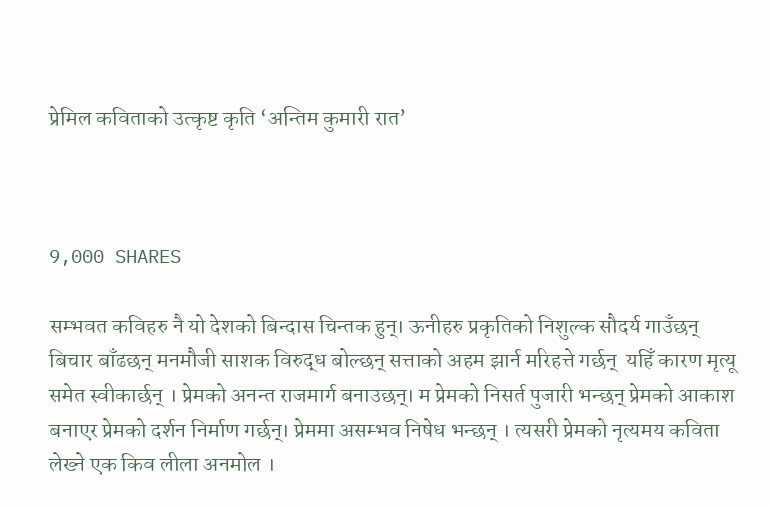प्रेमिल कविताको उत्कृष्ट कृति ‘अन्तिम कुमारी रात’



9,000 SHARES

सम्भवत कविहरु नै यो देशको बिन्दास चिन्तक हुन्। ऊनीहरु प्रकृतिको निशुल्क सौदर्य गाउँछन् बिचार बाँढछन् मनमौजी साशक विरुद्ध बोल्छन् सत्ताको अहम झार्न मरिहत्ते गर्छन्  यहिँ कारण मृत्यू समेत स्वीकार्छन् । प्रेमको अनन्त राजमार्ग बनाउछन्। म प्रेमको निसर्त पुजारी भन्छन् प्रेमको आकाश बनाएर प्रेमको दर्शन निर्माण गर्छन्। प्रेममा असम्भव निषेध भन्छन् । त्यसरी प्रेमको नृत्यमय कविता लेख्ने एक किव लीला अनमोल ।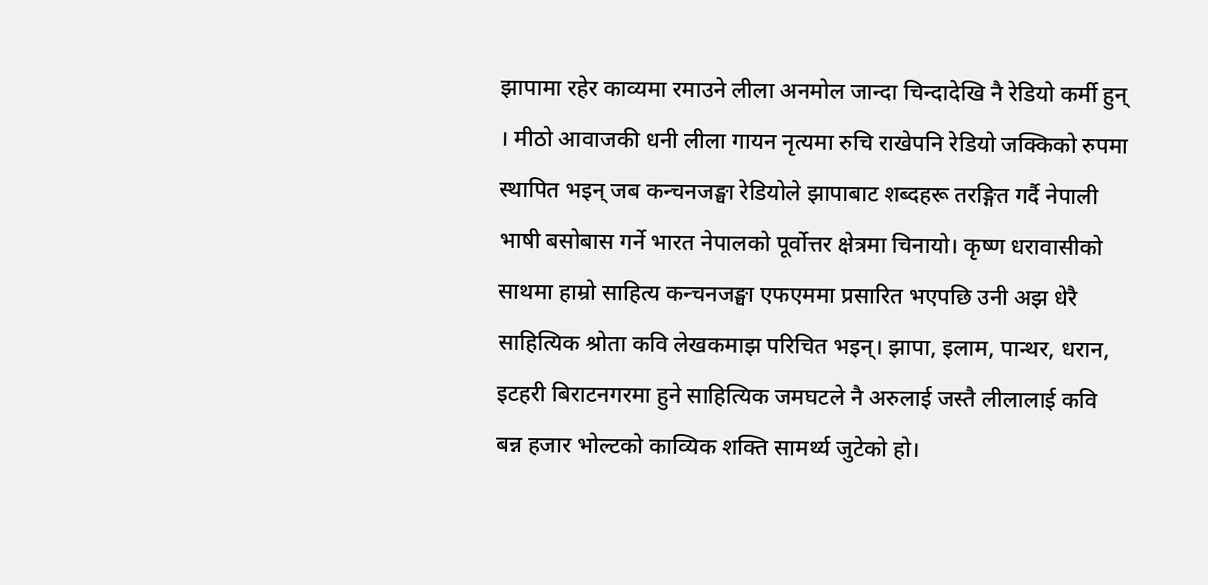झापामा रहेर काव्यमा रमाउने लीला अनमोल जान्दा चिन्दादेखि नै रेडियो कर्मी हुन् । मीठो आवाजकी धनी लीला गायन नृत्यमा रुचि राखेपनि रेडियो जक्किको रुपमा स्थापित भइन् जब कन्चनजङ्घा रेडियोले झापाबाट शब्दहरू तरङ्गित गर्दै नेपाली भाषी बसोबास गर्ने भारत नेपालको पूर्वोत्तर क्षेत्रमा चिनायो। कृष्ण धरावासीको साथमा हाम्रो साहित्य कन्चनजङ्घा एफएममा प्रसारित भएपछि उनी अझ धेरै साहित्यिक श्रोता कवि लेखकमाझ परिचित भइन्। झापा, इलाम, पान्थर, धरान, इटहरी बिराटनगरमा हुने साहित्यिक जमघटले नै अरुलाई जस्तै लीलालाई कवि बन्न हजार भोल्टको काव्यिक शक्ति सामर्थ्य जुटेको हो।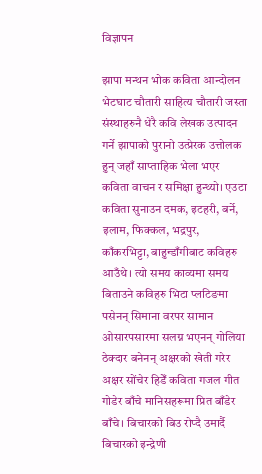विज्ञापन

झापा मन्थन भोक कविता आन्दोलन भेटघाट चौतारी साहित्य चौतारी जस्ता संस्थाहरुनै धेरै कवि लेखक उत्पादन गर्ने झापाको पुरानो उत्प्रेरक उत्तोलक हुन् जहाँ साप्ताहिक भेला भएर कविता वाचन र समिक्षा हुन्थ्यो। एउटा कविता सुनाउन दमक, इटहरी, बर्ने, इलाम, फिक्कल, भद्रपुर, काँकरभिट्टा, बाहुन्डाँगीबाट कविहरु आउँथे। त्यो समय काव्यमा समय बिताउने कविहरु भिटा प्लटिङमा पसेनन् सिमाना वरपर सामान ओसारपसारमा सलग्न भएनन् गोलिया ठेक्दार बनेनन् अक्षरको खेती गरेर अक्षर सोंचेर हिडेँ कविता गजल गीत गोडेर बाँचे मानिसहरूमा प्रित बाँडेर बाँचे। बिचारको बिउ रोप्दै उमार्दै बिचारको इन्द्रेणी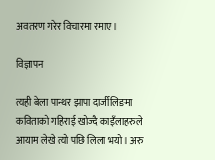अवतरण गरेर विचारमा रमाए।

विज्ञापन

त्यही बेला पान्थर झापा दार्जीलिङमा कविताको गहिराई खोज्दै काइँलाहरुले आयाम लेखे त्यो पछि लिला भयो। अरु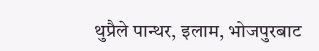थुप्रैले पान्थर, इलाम, भोजपुरबाट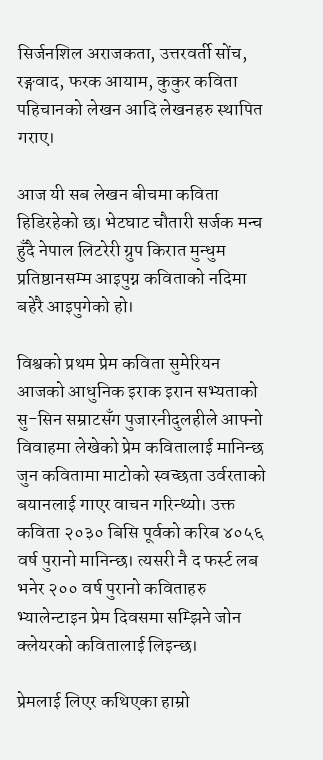सिर्जनशिल अराजकता, उत्तरवर्ती सोंच, रङ्गवाद, फरक आयाम, कुकुर कविता पहिचानको लेखन आदि लेखनहरु स्थापित गराए।

आज यी सब लेखन बीचमा कविता हिडिरहेको छ। भेटघाट चौतारी सर्जक मन्च हुँदै नेपाल लिटरेरी ग्रुप किरात मुन्धुम प्रतिष्ठानसम्म आइपुग्न कविताको नदिमा बहेरै आइपुगेको हो।

विश्वको प्रथम प्रेम कविता सुमेरियन आजको आधुनिक इराक इरान सभ्यताको सु-सिन सम्राटसँग पुजारनीदुलहीले आफ्नो विवाहमा लेखेको प्रेम कवितालाई मानिन्छ जुन कवितामा माटोको स्वच्छता उर्वरताको बयानलाई गाएर वाचन गरिन्थ्यो। उक्त कविता २०३० बिसि पूर्वको करिब ४०५६ वर्ष पुरानो मानिन्छ। त्यसरी नै द फर्स्ट लब भनेर २०० वर्ष पुरानो कविताहरु भ्यालेन्टाइन प्रेम दिवसमा सम्झिने जोन क्लेयरको कवितालाई लिइन्छ।

प्रेमलाई लिएर कथिएका हाम्रो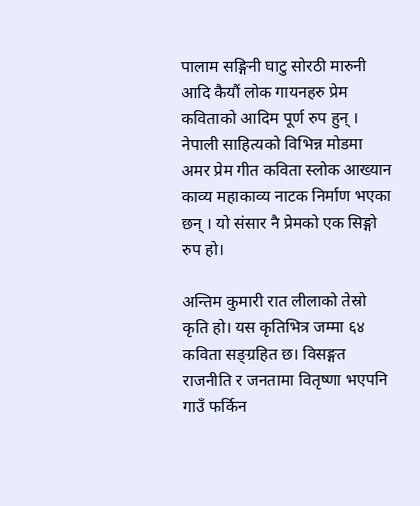पालाम सङ्गिनी घाटु सोरठी मारुनी आदि कैयौं लोक गायनहरु प्रेम कविताको आदिम पूर्ण रुप हुन् । नेपाली साहित्यको विभिन्न मोडमा अमर प्रेम गीत कविता स्लोक आख्यान काव्य महाकाव्य नाटक निर्माण भएका छन् । यो संसार नै प्रेमको एक सिङ्गो रुप हो।

अन्तिम कुमारी रात लीलाको तेस्रो कृति हो। यस कृतिभित्र जम्मा ६४ कविता सङ्ग्रहित छ। विसङ्गत राजनीति र जनतामा वितृष्णा भएपनि गाउँ फर्किन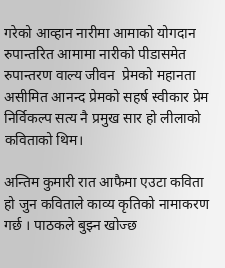गरेको आव्हान नारीमा आमाको योगदान रुपान्तरित आमामा नारीको पीडासमेत रुपान्तरण वाल्य जीवन  प्रेमको महानता असीमित आनन्द प्रेमको सहर्ष स्वीकार प्रेम निर्विकल्प सत्य नै प्रमुख सार हो लीलाको कविताको थिम।

अन्तिम कुमारी रात आफैमा एउटा कविता हो जुन कविताले काव्य कृतिको नामाकरण गर्छ । पाठकले बुझ्न खोज्छ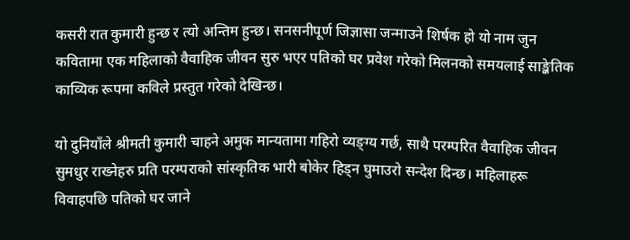कसरी रात कुमारी हुन्छ र त्यो अन्तिम हुन्छ। सनसनीपूर्ण जिज्ञासा जन्माउने शिर्षक हो यो नाम जुन कवितामा एक महिलाको वैवाहिक जीवन सुरु भएर पतिको घर प्रवेश गरेको मिलनको समयलाई साङ्केतिक काव्यिक रूपमा कविले प्रस्तुत गरेको देखिन्छ।

यो दुनियाँले श्रीमती कुमारी चाहने अमुक मान्यतामा गहिरो व्यङ्ग्य गर्छ, साथै परम्परित वैवाहिक जीवन सुमधुर राख्नेहरु प्रति परम्पराको सांस्कृतिक भारी बोकेर हिड्न घुमाउरो सन्देश दिन्छ। महिलाहरू विवाहपछि पतिको घर जाने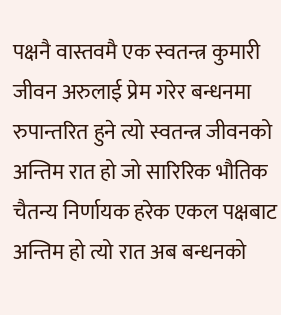पक्षनै वास्तवमै एक स्वतन्त्र कुमारी जीवन अरुलाई प्रेम गरेर बन्धनमा रुपान्तरित हुने त्यो स्वतन्त्र जीवनको अन्तिम रात हो जो सारिरिक भौतिक चैतन्य निर्णायक हरेक एकल पक्षबाट अन्तिम हो त्यो रात अब बन्धनको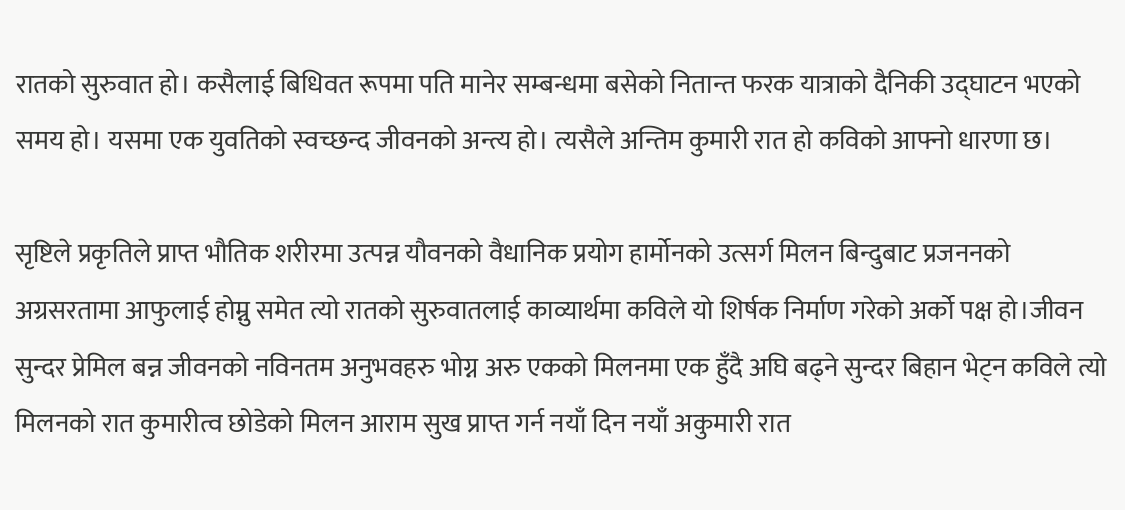रातको सुरुवात हो। कसैलाई बिधिवत रूपमा पति मानेर सम्बन्धमा बसेको नितान्त फरक यात्राको दैनिकी उद्घाटन भएको समय हो। यसमा एक युवतिको स्वच्छन्द जीवनको अन्त्य हो। त्यसैले अन्तिम कुमारी रात हो कविको आफ्नो धारणा छ।

सृष्टिले प्रकृतिले प्राप्त भौतिक शरीरमा उत्पन्न यौवनको वैधानिक प्रयोग हार्मोनको उत्सर्ग मिलन बिन्दुबाट प्रजननको अग्रसरतामा आफुलाई होम्नु समेत त्यो रातको सुरुवातलाई काव्यार्थमा कविले यो शिर्षक निर्माण गरेको अर्को पक्ष हो।जीवन सुन्दर प्रेमिल बन्न जीवनको नविनतम अनुभवहरु भोग्न अरु एकको मिलनमा एक हुँदै अघि बढ्ने सुन्दर बिहान भेट्न कविले त्यो मिलनको रात कुमारीत्व छोडेको मिलन आराम सुख प्राप्त गर्न नयाँ दिन नयाँ अकुमारी रात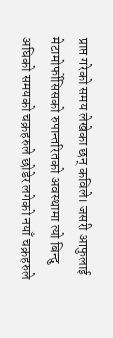प्राप्त गरेको समय लेखेका छन् कविले। जसरी आफुलाई मेटामोर्फोसिसको रुपान्तरितको अवस्थामा त्यो बिन्दु अघिको समयको चक्रहरुले छोडेर लगेको नयाँ चक्रहरुले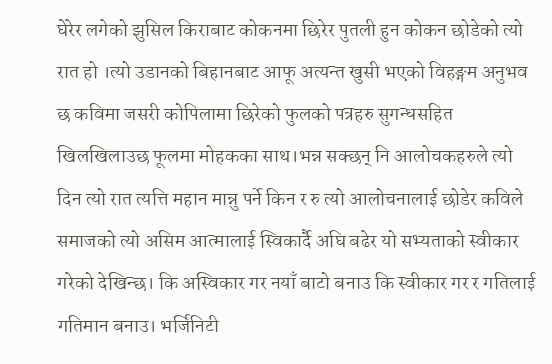घेरेर लगेको झुसिल किराबाट कोकनमा छिरेर पुतली हुन कोकन छोडेको त्यो रात हो ।त्यो उडानको बिहानबाट आफू अत्यन्त खुसी भएको विहङ्गम अनुभव छ कविमा जसरी कोपिलामा छिरेको फुलको पत्रहरु सुगन्धसहित खिलखिलाउछ फूलमा मोहकका साथ।भन्न सक्छन् नि आलोचकहरुले त्यो दिन त्यो रात त्यत्ति महान मान्नु पर्ने किन र रु त्यो आलोचनालाई छोडेर कविले समाजको त्यो असिम आत्मालाई स्विकार्दै अघि बढेर यो सभ्यताको स्वीकार गरेको देखिन्छ। कि अस्विकार गर नयाँ बाटो बनाउ कि स्वीकार गर र गतिलाई गतिमान बनाउ। भर्जिनिटी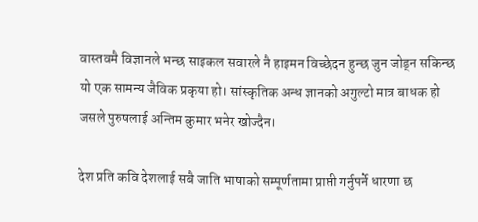वास्तवमै विज्ञानले भन्छ साइकल सवारले नै हाइमन विच्छेदन हुन्छ जुन जोड्न सकिन्छ यो एक सामन्य जैविक प्रकृया हो। सांस्कृतिक अन्ध ज्ञानको अगुल्टो मात्र बाधक हो जसले पुरुषलाई अन्तिम कुमार भनेर खोज्दैन।

देश प्रति कवि देशलाई सबै जाति भाषाको सम्पूर्णतामा प्राप्ती गर्नुपर्ने धारणा छ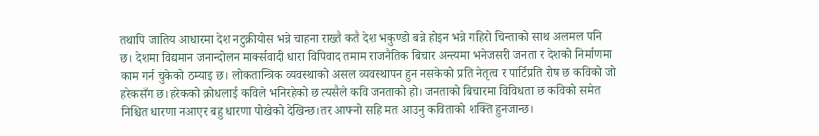तथापि जातिय आधारमा देश नटुक्रीयोस भन्ने चाहना राख्तै कतै देश भकुण्डो बन्ने होइन भन्ने गहिरो चिन्ताको साथ अलमल पनि छ। देशमा विद्यमान जनान्दोलन मार्क्सवादी धारा विपिवाद तमाम राजनैतिक बिचार अन्त्यमा भनेजसरी जनता र देशको निर्माणमा काम गर्न चुकेको ठम्याइ छ। लोकतान्त्रिक व्यवस्थाको असल व्यवस्थापन हुन नसकेको प्रति नेतृत्व र पार्टिप्रति रोष छ कविको जो हरेकसँग छ।हरेकको क्रोधलाई कविले भनिरहेको छ त्यसैले कवि जनताको हो। जनताको बिचारमा विविधता छ कविको समेत निश्चित धारणा नआएर बहु धारणा पोखेको देखिन्छ।तर आफ्नो सहि मत आउनु कविताको शक्ति हुनजान्छ।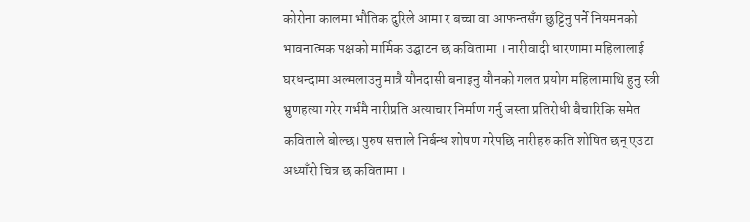कोरोना कालमा भौतिक दुरिले आमा र बच्चा वा आफन्तसँग छुट्टिनु पर्ने नियमनको भावनात्मक पक्षको मार्मिक उद्घाटन छ कवितामा । नारीवादी धारणामा महिलालाई घरधन्दामा अल्मलाउनु मात्रै यौनदासी बनाइनु यौनको गलत प्रयोग महिलामाथि हुनु स्त्री भ्रुणहत्या गरेर गर्भमै नारीप्रति अत्याचार निर्माण गर्नु जस्ता प्रतिरोधी बैचारिकि समेत कविताले बोल्छ। पुरुष सत्ताले निर्बन्ध शोषण गरेपछि नारीहरु कति शोषित छन् एउटा अध्याँरो चित्र छ कवितामा ।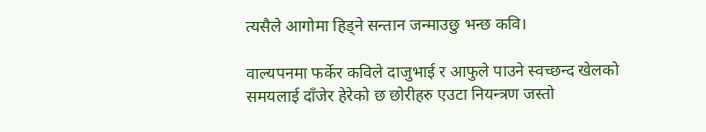त्यसैले आगोमा हिड्ने सन्तान जन्माउछु भन्छ कवि।

वाल्यपनमा फर्केर कविले दाजुभाई र आफुले पाउने स्वच्छन्द खेलको समयलाई दाँजेर हेरेको छ छोरीहरु एउटा नियन्त्रण जस्तो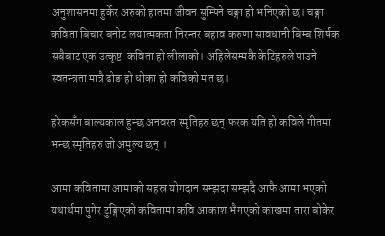अनुशासनमा हुर्केर अरुको हातमा जीवन सुम्पिने चङ्गा हो भनिएको छ। चङ्गा कविता बिचार बनोट लयात्मकता निरन्तर बहाव करुणा सावधानी बिम्ब शिर्षक सबैबाट एक उत्कृष्ट  कविता हो लीलाको। अहिलेसम्मकै केटिहरुले पाउने स्वतन्त्रता मात्रै ढोङ हो धोका हो कविको मत छ।

हरेकसँग बाल्यकाल हुन्छ अनवरत स्मृतिहरु छन् फरक यति हो कविले गीतमा भन्छ स्मृतिहरु जो अमुल्य छन् ।

आमा कवितामा आमाको सहस्र योगदान सम्झदा सम्झदै आफै आमा भएको यथार्थमा पुगेर टुङ्गिएको कवितामा कवि आकाश भैगएको काखमा तारा बोकेर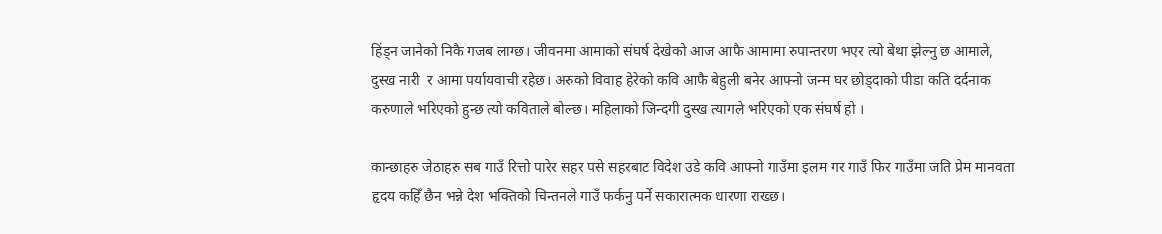हिंड्न जानेको निकै गजब लाग्छ। जीवनमा आमाको संघर्ष देखेको आज आफै आमामा रुपान्तरण भएर त्यो बेथा झेल्नु छ आमाले, दुस्ख नारी  र आमा पर्यायवाची रहेछ। अरुको विवाह हेरेको कवि आफै बेहुली बनेर आफ्नो जन्म घर छोड्दाको पीडा कति दर्दनाक करुणाले भरिएको हुन्छ त्यो कविताले बोल्छ। महिलाको जिन्दगी दुस्ख त्यागले भरिएको एक संघर्ष हो ।

कान्छाहरु जेठाहरु सब गाउँ रित्तो पारेर सहर पसे सहरबाट विदेश उडे कवि आफ्नो गाउँमा इलम गर गाउँ फिर गाउँमा जति प्रेम मानवता हृदय कहिँ छैन भन्ने देश भक्तिको चिन्तनले गाउँ फर्कनु पर्ने सकारात्मक धारणा राख्छ।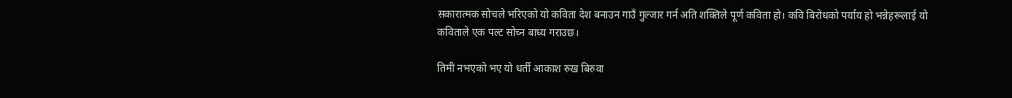सकारात्मक सोचले भरिएको यो कविता देश बनाउन गाउँ गुल्जार गर्न अति शक्तिले पूर्ण कविता हो। कवि बिरोधको पर्याय हो भन्नेहरूलाई यो कविताले एक पल्ट सोच्न बाध्य गराउछ।

तिमी नभएको भए यो धर्ती आकाश रुख बिरुवा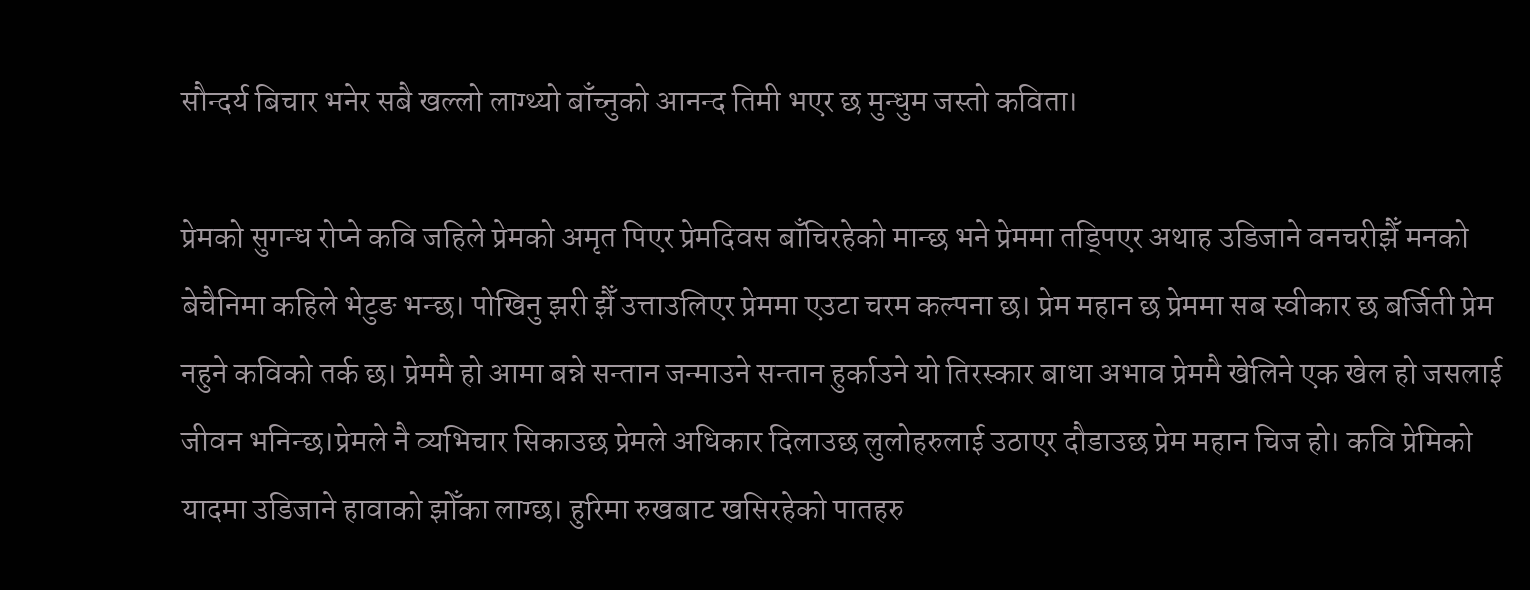सौन्दर्य बिचार भनेर सबै खल्लो लाग्थ्यो बाँच्नुको आनन्द तिमी भएर छ मुन्धुम जस्तो कविता।

प्रेमको सुगन्ध रोप्ने कवि जहिले प्रेमको अमृत पिएर प्रेमदिवस बाँचिरहेको मान्छ भने प्रेममा तड्पिएर अथाह उडिजाने वनचरीझैँ मनको बेचैनिमा कहिले भेटुङ भन्छ। पोखिनु झरी झैँ उत्ताउलिएर प्रेममा एउटा चरम कल्पना छ। प्रेम महान छ प्रेममा सब स्वीकार छ बर्जिती प्रेम नहुने कविको तर्क छ। प्रेममै हो आमा बन्ने सन्तान जन्माउने सन्तान हुर्काउने यो तिरस्कार बाधा अभाव प्रेममै खेलिने एक खेल हो जसलाई जीवन भनिन्छ।प्रेमले नै व्यभिचार सिकाउछ प्रेमले अधिकार दिलाउछ लुलोहरुलाई उठाएर दौडाउछ प्रेम महान चिज हो। कवि प्रेमिको यादमा उडिजाने हावाको झोँका लाग्छ। हुरिमा रुखबाट खसिरहेको पातहरु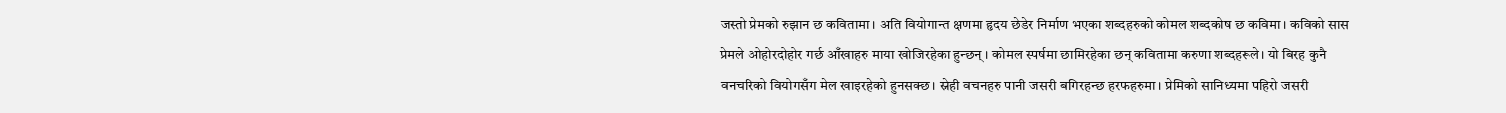जस्तो प्रेमको रुझान छ कवितामा। अति वियोगान्त क्षणमा हृदय छेडेर निर्माण भएका शब्दहरुको कोमल शब्दकोष छ कविमा। कविको सास प्रेमले ओहोरदोहोर गर्छ आँखाहरु माया खोजिरहेका हुन्छन् । कोमल स्पर्षमा छामिरहेका छन् कवितामा करुणा शब्दहरूले। यो बिरह कुनै वनचरिको वियोगसँग मेल खाइरहेको हुनसक्छ। स्नेही वचनहरु पानी जसरी बगिरहन्छ हरफहरुमा। प्रेमिको सानिध्यमा पहिरो जसरी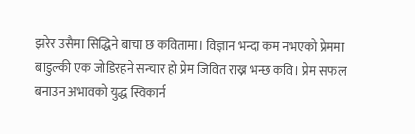झरेर उसैमा सिद्धिने बाचा छ कवितामा। विज्ञान भन्दा कम नभएको प्रेममा बाडुल्की एक जोडिरहने सन्चार हो प्रेम जिवित राख्न भन्छ कवि। प्रेम सफल बनाउन अभावको युद्ध स्विकार्न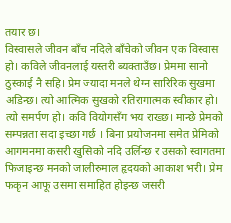तयार छ।
विस्वासले जीवन बाँच नदिले बाँचेको जीवन एक विस्वास हो। कविले जीवनलाई यस्तरी ब्यक्ताउँछ। प्रेममा सानो ठुस्काई नै सहि। प्रेम ज्यादा मनले थेग्न सारिरिक सुखमा अडिन्छ। त्यो आत्मिक सुखको रतिरागात्मक स्वीकार हो। त्यो समर्पण हो। कवि वियोगसँग भय राख्छ। मान्छे प्रेमको सम्पन्नता सदा इच्छा गर्छ । बिना प्रयोजनमा समेत प्रेमिको आगमनमा कसरी खुसिको नदि उर्लिन्छ र उसको स्वागतमा फिजाइन्छ मनको जालीरुमाल हृदयको आकाश भरी। प्रेम फकृन आफू उसमा समाहित होइन्छ जसरी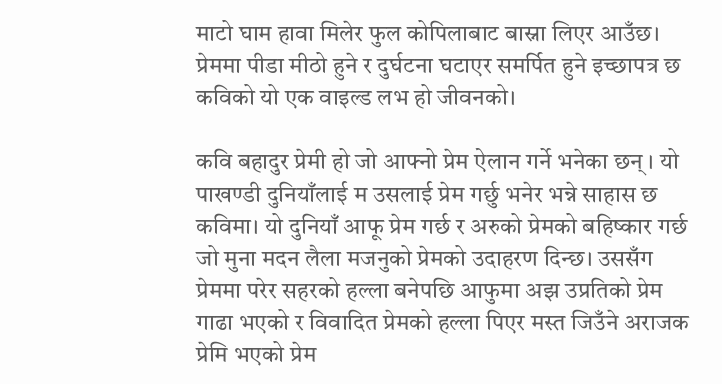माटो घाम हावा मिलेर फुल कोपिलाबाट बास्ना लिएर आउँछ। प्रेममा पीडा मीठो हुने र दुर्घटना घटाएर समर्पित हुने इच्छापत्र छ कविको यो एक वाइल्ड लभ हो जीवनको।

कवि बहादुर प्रेमी हो जो आफ्नो प्रेम ऐलान गर्ने भनेका छन् । यो पाखण्डी दुनियाँलाई म उसलाई प्रेम गर्छु भनेर भन्ने साहास छ कविमा। यो दुनियाँ आफू प्रेम गर्छ र अरुको प्रेमको बहिष्कार गर्छ जो मुना मदन लैला मजनुको प्रेमको उदाहरण दिन्छ। उससँग प्रेममा परेर सहरको हल्ला बनेपछि आफुमा अझ उप्रतिको प्रेम गाढा भएको र विवादित प्रेमको हल्ला पिएर मस्त जिउँने अराजक प्रेमि भएको प्रेम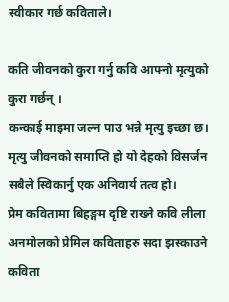स्वीकार गर्छ कविताले।

कति जीवनको कुरा गर्नु कवि आफ्नो मृत्युको कुरा गर्छन् ।
कन्काई माइमा जल्न पाउ भन्ने मृत्यु इच्छा छ।
मृत्यु जीवनको समाप्ति हो यो देहको विसर्जन सबैले स्विकार्नु एक अनिवार्य तत्व हो।
प्रेम कवितामा बिहङ्गम दृष्टि राख्ने कवि लीला अनमोलको प्रेमिल कविताहरु सदा झस्काउने कविता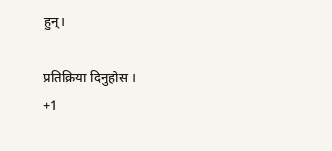हुन्।

प्रतिक्रिया दिनुहोस ।
+1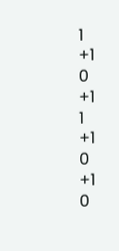1
+1
0
+1
1
+1
0
+1
0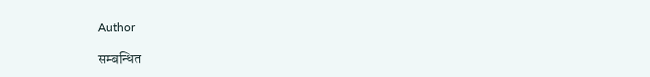Author

सम्बन्धित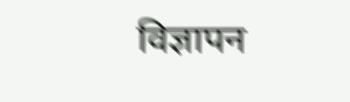विज्ञापन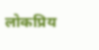लोकप्रिय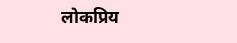लोकप्रिय